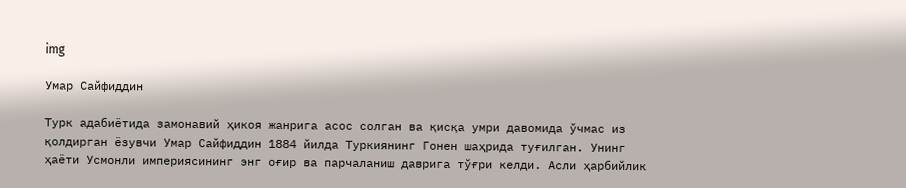img

Умар Сайфиддин

Турк адабиётида замонавий ҳикоя жанрига асос солган ва қисқа умри давомида ўчмас из қолдирган ёзувчи Умар Сайфиддин 1884 йилда Туркиянинг Гонен шаҳрида туғилган. Унинг ҳаёти Усмонли империясининг энг оғир ва парчаланиш даврига тўғри келди. Асли ҳарбийлик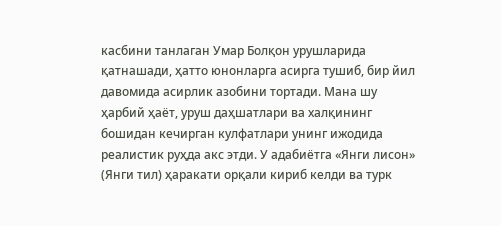касбини танлаган Умар Болқон урушларида қатнашади, ҳатто юнонларга асирга тушиб, бир йил давомида асирлик азобини тортади. Мана шу ҳарбий ҳаёт, уруш даҳшатлари ва халқининг бошидан кечирган кулфатлари унинг ижодида реалистик руҳда акс этди. У адабиётга «Янги лисон» (Янги тил) ҳаракати орқали кириб келди ва турк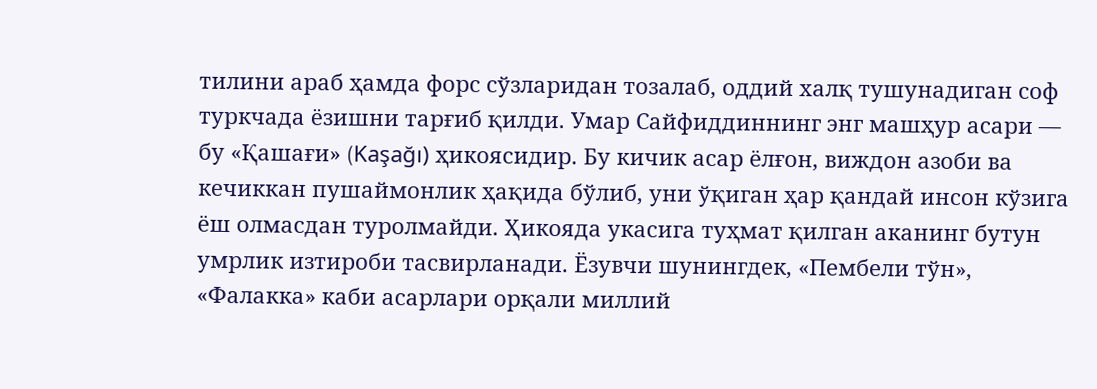тилини араб ҳамда форс сўзларидан тозалаб, оддий халқ тушунадиган соф туркчада ёзишни тарғиб қилди. Умар Сайфиддиннинг энг машҳур асари — бу «Қашағи» (Kaşağı) ҳикоясидир. Бу кичик асар ёлғон, виждон азоби ва кечиккан пушаймонлик ҳақида бўлиб, уни ўқиган ҳар қандай инсон кўзига ёш олмасдан туролмайди. Ҳикояда укасига туҳмат қилган аканинг бутун умрлик изтироби тасвирланади. Ёзувчи шунингдек, «Пембели тўн», «Фалакка» каби асарлари орқали миллий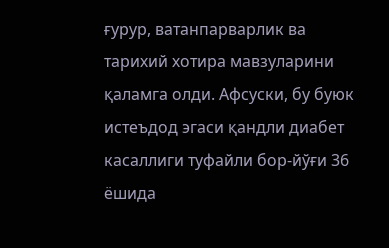ғурур, ватанпарварлик ва тарихий хотира мавзуларини қаламга олди. Афсуски, бу буюк истеъдод эгаси қандли диабет касаллиги туфайли бор-йўғи 36 ёшида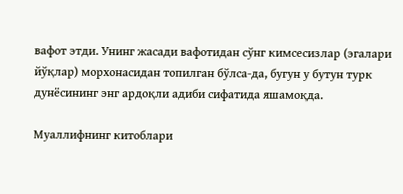вафот этди. Унинг жасади вафотидан сўнг кимсесизлар (эгалари йўқлар) морхонасидан топилган бўлса-да, бугун у бутун турк дунёсининг энг ардоқли адиби сифатида яшамоқда.

Муаллифнинг китоблари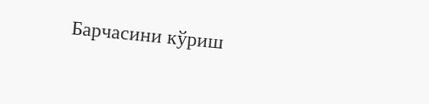Барчасини кўриш